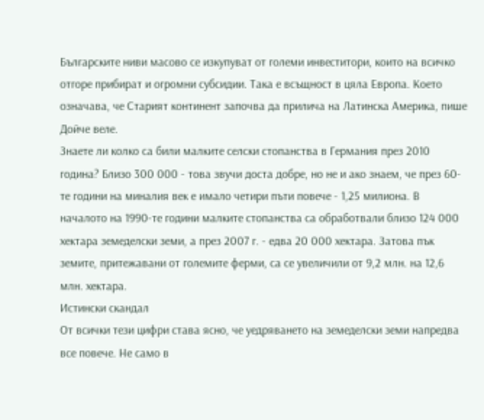Българските ниви масово се изкупуват от големи инвеститори, които на всичко отгоре прибират и огромни субсидии. Така е всъщност в цяла Европа. Което означава, че Старият континент започва да прилича на Латинска Америка, пише Дойче веле.
Знаете ли колко са били малките селски стопанства в Германия през 2010 година? Близо 300 000 - това звучи доста добре, но не и ако знаем, че през 60-те години на миналия век е имало четири пъти повече - 1,25 милиона. В началото на 1990-те години малките стопанства са обработвали близо 124 000 хектара земеделски земи, а през 2007 г. - едва 20 000 хектара. Затова пък земите, притежавани от големите ферми, са се увеличили от 9,2 млн. на 12,6 млн. хектара.
Истински скандал
От всички тези цифри става ясно, че уедряването на земеделски земи напредва все повече. Не само в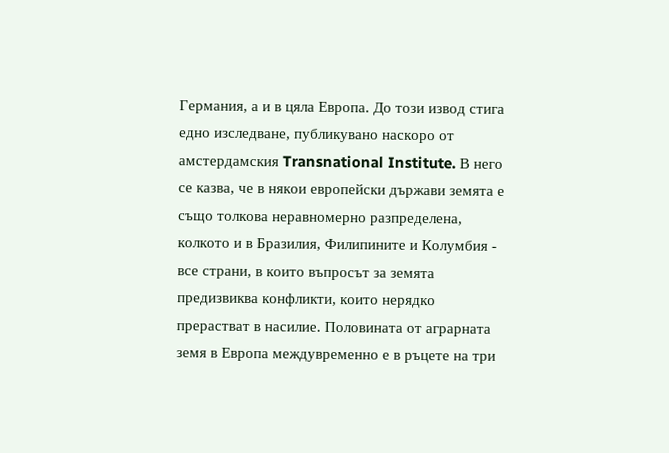Германия, а и в цяла Европа. До този извод стига едно изследване, публикувано наскоро от амстердамския Transnational Institute. В него се казва, че в някои европейски държави земята е също толкова неравномерно разпределена, колкото и в Бразилия, Филипините и Колумбия - все страни, в които въпросът за земята предизвиква конфликти, които нерядко прерастват в насилие. Половината от аграрната земя в Европа междувременно е в ръцете на три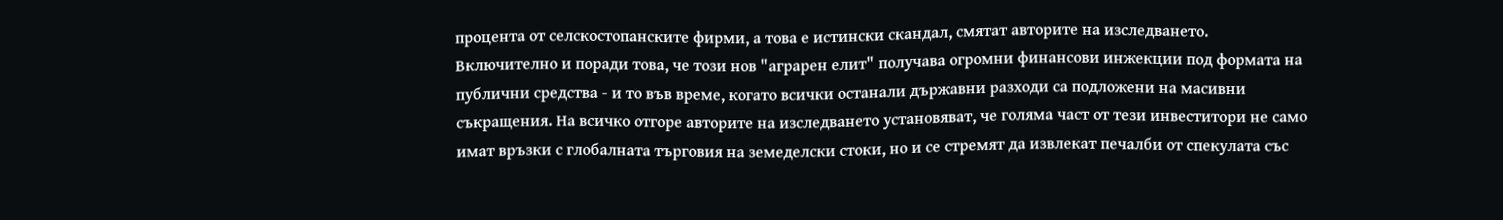процента от селскостопанските фирми, а това е истински скандал, смятат авторите на изследването.
Включително и поради това, че този нов "аграрен елит" получава огромни финансови инжекции под формата на публични средства - и то във време, когато всички останали държавни разходи са подложени на масивни съкращения. На всичко отгоре авторите на изследването установяват, че голяма част от тези инвеститори не само имат връзки с глобалната търговия на земеделски стоки, но и се стремят да извлекат печалби от спекулата със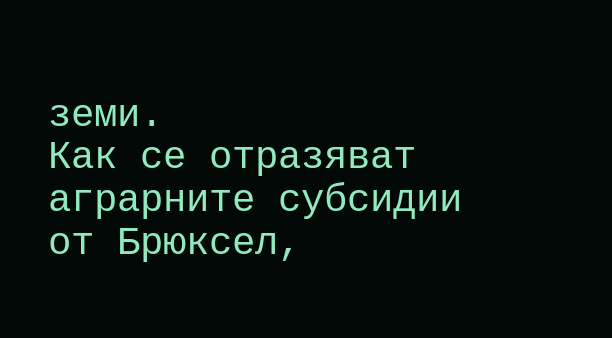земи.
Как се отразяват аграрните субсидии от Брюксел,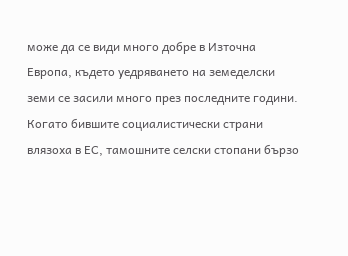може да се види много добре в Източна Европа, където уедряването на земеделски земи се засили много през последните години. Когато бившите социалистически страни влязоха в ЕС, тамошните селски стопани бързо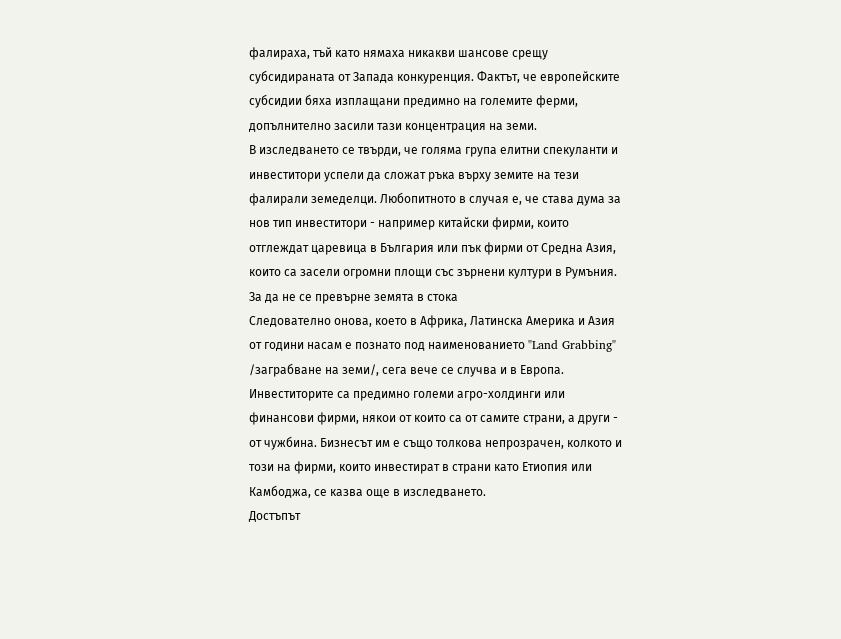фалираха, тъй като нямаха никакви шансове срещу субсидираната от Запада конкуренция. Фактът, че европейските субсидии бяха изплащани предимно на големите ферми, допълнително засили тази концентрация на земи.
В изследването се твърди, че голяма група елитни спекуланти и инвеститори успели да сложат ръка върху земите на тези фалирали земеделци. Любопитното в случая е, че става дума за нов тип инвеститори - например китайски фирми, които отглеждат царевица в България или пък фирми от Средна Азия, които са засели огромни площи със зърнени култури в Румъния.
За да не се превърне земята в стока
Следователно онова, което в Африка, Латинска Америка и Азия от години насам е познато под наименованието "Land Grabbing" /заграбване на земи/, сега вече се случва и в Европа. Инвеститорите са предимно големи агро-холдинги или финансови фирми, някои от които са от самите страни, а други - от чужбина. Бизнесът им е също толкова непрозрачен, колкото и този на фирми, които инвестират в страни като Етиопия или Камбоджа, се казва още в изследването.
Достъпът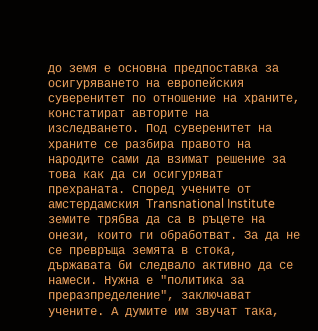до земя е основна предпоставка за осигуряването на европейския суверенитет по отношение на храните, констатират авторите на изследването. Под суверенитет на храните се разбира правото на народите сами да взимат решение за това как да си осигуряват прехраната. Според учените от амстердамския Transnational Institute земите трябва да са в ръцете на онези, които ги обработват. За да не се превръща земята в стока, държавата би следвало активно да се намеси. Нужна е "политика за преразпределение", заключават учените. А думите им звучат така,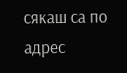сякаш са по адрес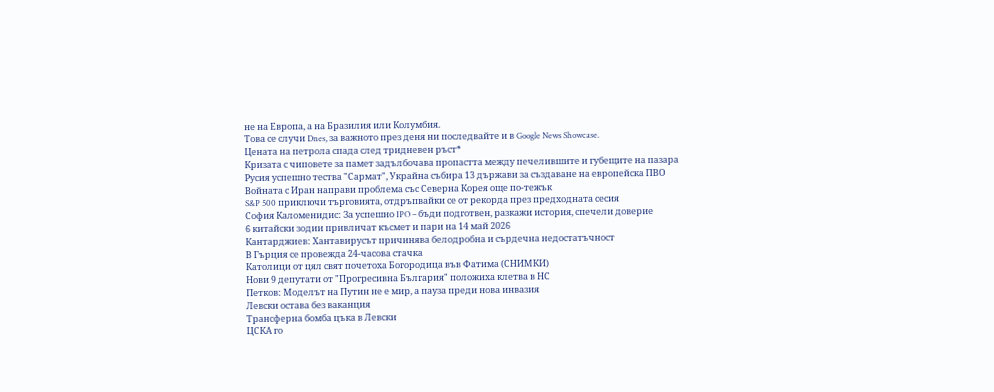не на Европа, а на Бразилия или Колумбия.
Това се случи Dnes, за важното през деня ни последвайте и в Google News Showcase.
Цената на петрола спада след тридневен ръст*
Кризата с чиповете за памет задълбочава пропастта между печелившите и губещите на пазара
Русия успешно тества "Сармат", Украйна събира 13 държави за създаване на европейска ПВО
Войната с Иран направи проблема със Северна Корея още по-тежък
S&P 500 приключи търговията, отдръпвайки се от рекорда през предходната сесия
София Каломенидис: За успешно IPO – бъди подготвен, разкажи история, спечели доверие
6 китайски зодии привличат късмет и пари на 14 май 2026
Кантарджиев: Хантавирусът причинява белодробна и сърдечна недостатъчност
В Гърция се провежда 24-часова стачка
Католици от цял свят почетоха Богородица във Фатима (СНИМКИ)
Нови 9 депутати от "Прогресивна България" положиха клетва в НС
Петков: Моделът на Путин не е мир, а пауза преди нова инвазия
Левски остава без ваканция
Трансферна бомба цъка в Левски
ЦСКА го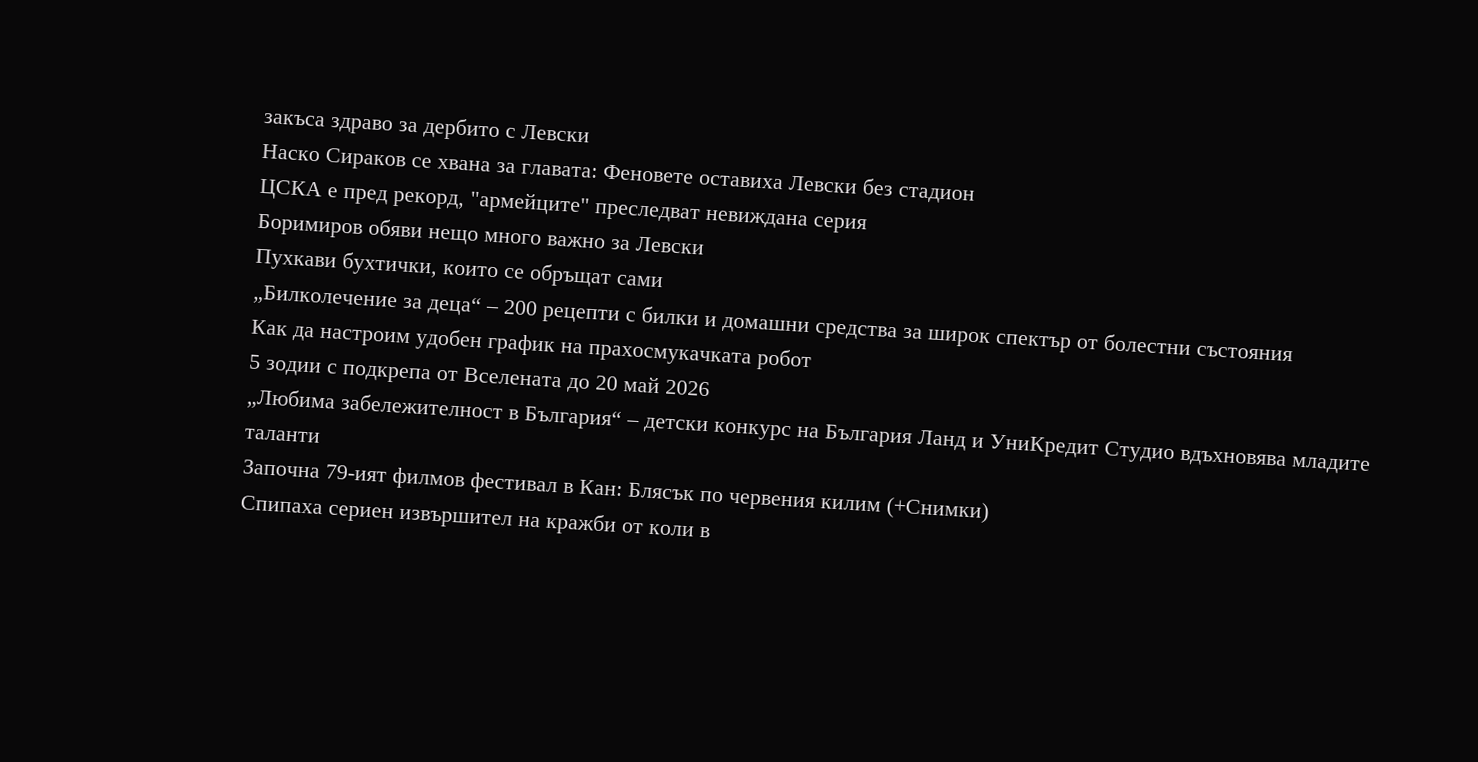закъса здраво за дербито с Левски
Наско Сираков се хвана за главата: Феновете оставиха Левски без стадион
ЦСКА е пред рекорд, "армейците" преследват невиждана серия
Боримиров обяви нещо много важно за Левски
Пухкави бухтички, които се обръщат сами
„Билколечение за деца“ – 200 рецепти с билки и домашни средства за широк спектър от болестни състояния
Как да настроим удобен график на прахосмукачката робот
5 зодии с подкрепа от Вселената до 20 май 2026
„Любима забележителност в България“ – детски конкурс на България Ланд и УниКредит Студио вдъхновява младите таланти
Започна 79-ият филмов фестивал в Кан: Блясък по червения килим (+Снимки)
Спипаха сериен извършител на кражби от коли в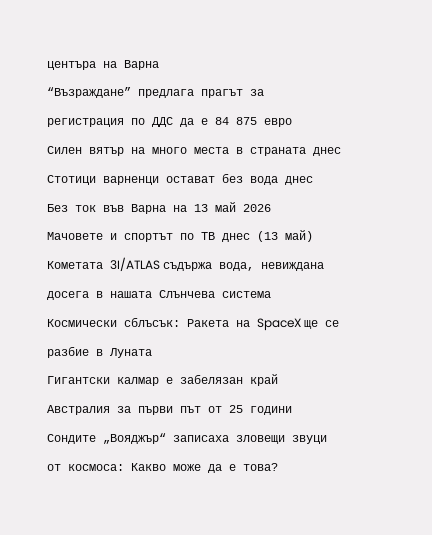центъра на Варна
“Възраждане” предлага прагът за регистрация по ДДС да е 84 875 евро
Силен вятър на много места в страната днес
Стотици варненци остават без вода днес
Без ток във Варна на 13 май 2026
Мачовете и спортът по ТВ днес (13 май)
Кометата 3I/ATLAS съдържа вода, невиждана досега в нашата Слънчева система
Космически сблъсък: Ракета на SpaceX ще се разбие в Луната
Гигантски калмар е забелязан край Австралия за първи път от 25 години
Сондите „Вояджър“ записаха зловещи звуци от космоса: Какво може да е това?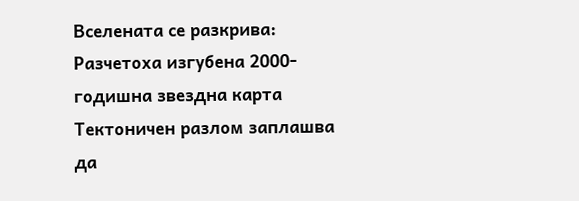Вселената се разкрива: Разчетоха изгубена 2000-годишна звездна карта
Тектоничен разлом заплашва да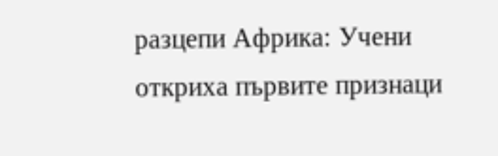разцепи Африка: Учени откриха първите признаци